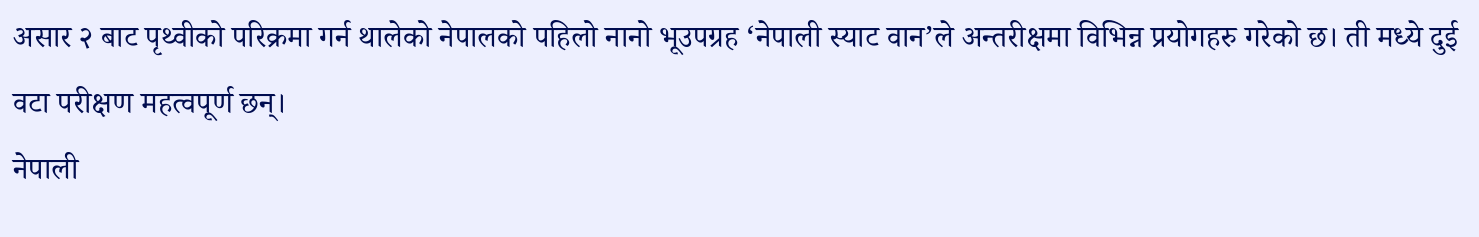असार २ बाट पृथ्वीको परिक्रमा गर्न थालेको नेपालको पहिलो नानो भूउपग्रह ‘नेपाली स्याट वान’ले अन्तरीक्षमा विभिन्न प्रयोगहरु गरेको छ। ती मध्ये दुई वटा परीक्षण महत्वपूर्ण छन्।
नेपाली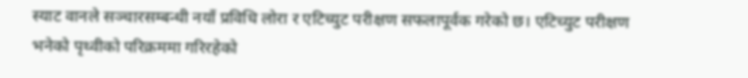स्याट वानले सञ्चारसम्बन्धी नयाँ प्रविधि लोरा र एटिच्युट परीक्षण सफलापूर्वक गरेको छ। एटिच्युट परीक्षण भनेको पृथ्वीको परिक्रममा गरिरहेको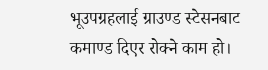भूउपग्रहलाई ग्राउण्ड स्टेसनबाट कमाण्ड दिएर रोक्ने काम हो।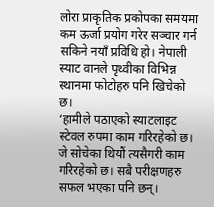लोरा प्राकृतिक प्रकोपका समयमा कम ऊर्जा प्रयोग गरेर सञ्चार गर्न सकिने नयाँ प्रविधि हो। नेपाली स्याट वानले पृथ्वीका विभिन्न स्थानमा फोटोहरु पनि खिचेको छ।
‘हामीले पठाएको स्याटलाइट स्टेवल रुपमा काम गरिरहेको छ। जे सोचेका थियौं त्यसैगरी काम गरिरहेको छ। सबै परीक्षणहरु सफल भएका पनि छन्।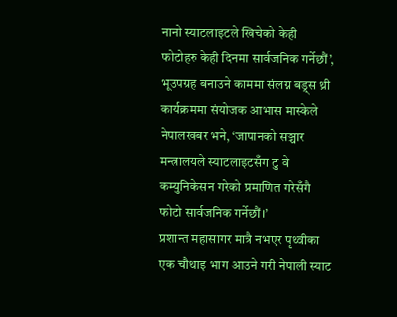नानो स्याटलाइटले खिचेको केही फोटोहरु केही दिनमा सार्वजनिक गर्नेछौं’, भूउपग्रह बनाउने काममा संलग्न बड्र्स थ्री कार्यक्रममा संयोजक आभास मास्केले नेपालखबर भने, ‘जापानको सञ्चार मन्त्रालयले स्याटलाइटसँग टु वे कम्युनिकेसन गरेको प्रमाणित गरेसँगै फोटो सार्वजनिक गर्नेछौं।’
प्रशान्त महासागर मात्रै नभएर पृथ्वीका एक चौथाइ भाग आउने गरी नेपाली स्याट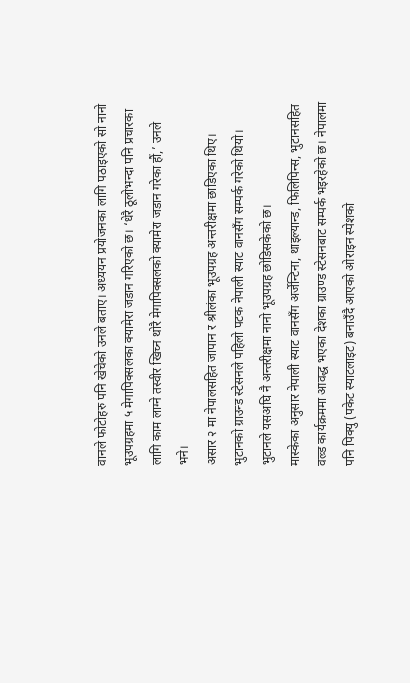वानले फोटोहरु पनि खेचेको उनले बताए। अध्ययन प्रयोजनका लागि पठाइएको सो नानो भूउपग्रहमा ५ मेगापिक्सलका क्यामेरा जडान गरिएको छ। ‘धेरै ठूलोभन्दा पनि प्रचारका लागि काम लाग्ने तस्वीर खिच्न थोरै मेगापिक्सलको क्यामेरा जडान गरेका हौं,’ उनले भने।
असार २ मा नेपालसहित जापान र श्रीलंका भूउपग्रह अन्तरीक्षमा छाडिएका थिए। भुटानको ग्राउन्ड स्टेसनले पहिलो पटक नेपाली स्याट वानसँग सम्पर्क गरेको थियो। भुटानले यसअघि नै अन्तरीक्षमा नानो भूउपग्रह छोडिसकेको छ।
मास्केका अनुसार नेपाली स्याट वानसँग अर्जेन्टिना, थाइल्यान्ड, फिलिपिन्स, भुटानसहित वल्र्ड कार्यक्रममा आवद्ध भएका देशका ग्राउण्ड स्टेसनबाट सम्पर्क भइरहेको छ। नेपालमा पनि पिक्यु (पकेट स्याटलाइट) बनाउँदै आएको ओराइन स्पेशको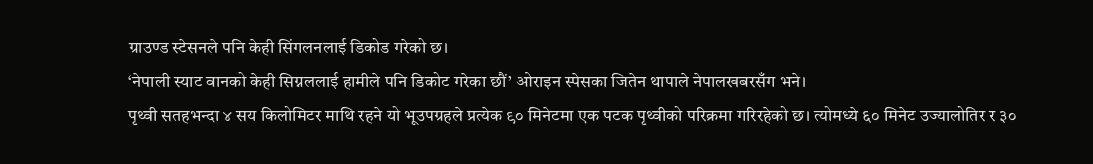ग्राउण्ड स्टेसनले पनि केही सिंगलनलाई डिकोड गरेको छ।
‘नेपाली स्याट वानको केही सिग्नललाई हामीले पनि डिकोट गरेका छौं’ ओराइन स्पेसका जितेन थापाले नेपालखबरसँग भने।
पृथ्वी सतहभन्दा ४ सय किलोमिटर माथि रहने यो भूउपग्रहले प्रत्येक ९० मिनेटमा एक पटक पृथ्वीको परिक्रमा गरिरहेको छ। त्योमध्ये ६० मिनेट उज्यालोतिर र ३०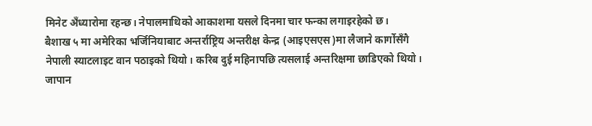मिनेट अँध्यारोमा रहन्छ। नेपालमाथिको आकाशमा यसले दिनमा चार फन्का लगाइरहेको छ।
बैशाख ५ मा अमेरिका भर्जिनियाबाट अन्तर्राष्ट्रिय अन्तरीक्ष केन्द्र (आइएसएस)मा लैजाने कार्गोसँगै नेपाली स्याटलाइट वान पठाइको थियो। करिब दुई महिनापछि त्यसलाई अन्तरिक्षमा छाडिएको थियो।
जापान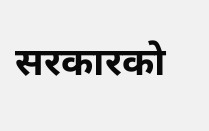सरकारको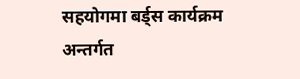सहयोगमा बर्ड्स कार्यक्रम अन्तर्गत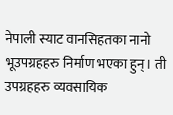नेपाली स्याट वानसिहतका नानो भूउपग्रहहरु निर्माण भएका हुन्। ती उपग्रहहरु व्यवसायिक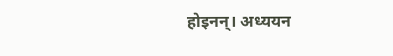होइनन्। अध्ययन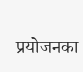प्रयोजनका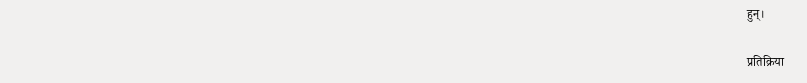हुन्।

प्रतिक्रिया